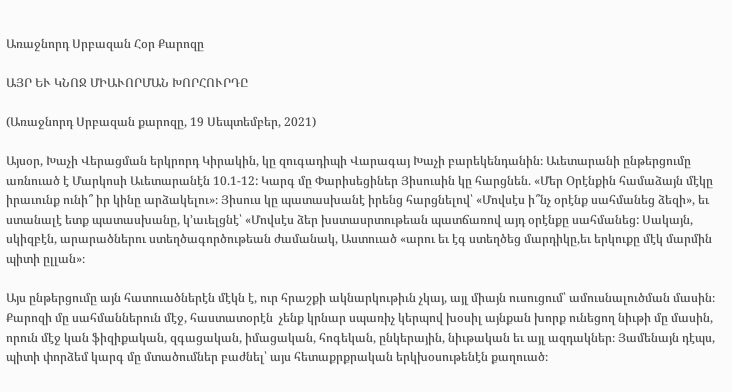Առաջնորդ Սրբազան Հօր Քարոզը

ԱՅՐ ԵՒ ԿՆՈՋ ՄԻԱՒՈՐՄԱՆ ԽՈՐՀՈՒՐԴԸ

(Առաջնորդ Սրբազան քարոզը, 19 Սեպտեմբեր, 2021)

Այսօր, Խաչի Վերացման երկրորդ Կիրակին, կը զուգադիպի Վարագայ Խաչի բարեկենդանին։ Աւետարանի ընթերցումը առնուած է Մարկոսի Աւետարանէն 10.1-12: Կարգ մը Փարիսեցիներ Յիսուսին կը հարցնեն. «Մեր Օրէնքին համաձայն մէկը իրաւունք ունի՞ իր կինը արձակելու»։ Յիսուս կը պատասխանէ իրենց հարցնելով՝ «Մովսէս ի՞նչ օրէնք սահմանեց ձեզի», եւ ստանալէ ետք պատասխանը, կ՚աւելցնէ՝ «Մովսէս ձեր խստասրտութեան պատճառով այդ օրէնքը սահմանեց: Սակայն, սկիզբէն, արարածներու ստեղծագործութեան ժամանակ, Աստուած «արու եւ էգ ստեղծեց մարդիկը,եւ երկուքը մէկ մարմին պիտի ըլլան»։

Այս ընթերցումը այն հատուածներէն մէկն է, ուր հրաշքի ակնարկութիւն չկայ, այլ միայն ուսուցում՝ ամուսնալուծման մասին։ Քարոզի մը սահմաններուն մէջ, հաստատօրէն  չենք կրնար սպառիչ կերպով խօսիլ այնքան խորք ունեցող նիւթի մը մասին, որուն մէջ կան ֆիզիքական, զգացական, իմացական, հոգեկան, ընկերային, նիւթական եւ այլ ազդակներ։ Յամենայն դէպս, պիտի փորձեմ կարգ մը մտածումներ բաժնել՝ այս հետաքրքրական երկխօսութենէն քաղուած։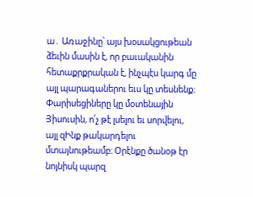ա․ Առաջինը՝ այս խօսակցութեան ձեւին մասին է, որ բաւականին հետաքրքրական է, ինչպէս կարգ մը այլ պարագաներու եւս կը տեսնենք։ Փարիսեցիները կը մօտենային Յիսուսին, ո՛չ թէ լսելու եւ սորվելու, այլ զԻնք թակարդելու մտայնութեամբ։ Օրէնքը ծանօթ էր նոյնիսկ պարզ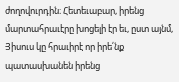ժողովուրդին։ Հետեւաբար, իրենց մարտահրաւէրը խոցելի էր եւ, ըստ այնմ, Յիսուս կը հրաւիրէ որ իրե՛նք պատասխանեն իրենց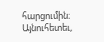հարցումին։ Այնուհետեւ,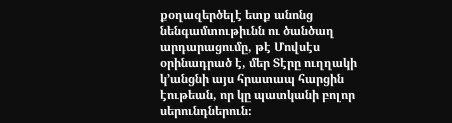քօղազերծելէ ետք անոնց նենգամտութիւնն ու ծանծաղ արդարացումը, թէ Մովսէս օրինադրած է, մեր Տէրը ուղղակի կ՚անցնի այս հրատապ հարցին էութեան, որ կը պատկանի բոլոր սերունդներուն։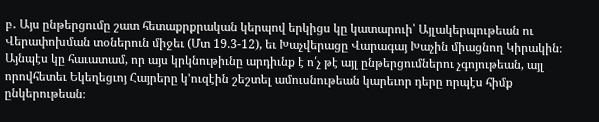բ․ Այս ընթերցումը շատ հետաքրքրական կերպով երկիցս կը կատարուի՝ Այլակերպութեան ու Վերափոխման տօներուն միջեւ (Մտ 19.3-12), եւ Խաչվերացը Վարագայ Խաչին միացնող Կիրակին։ Այնպէս կը հաւատամ, որ այս կրկնութիւնը արդիւնք է ո՛չ թէ այլ ընթերցումներու չգոյութեան, այլ որովհետեւ Եկեղեցւոյ Հայրերը կ՚ուզէին շեշտել ամուսնութեան կարեւոր դերը որպէս հիմք ընկերութեան։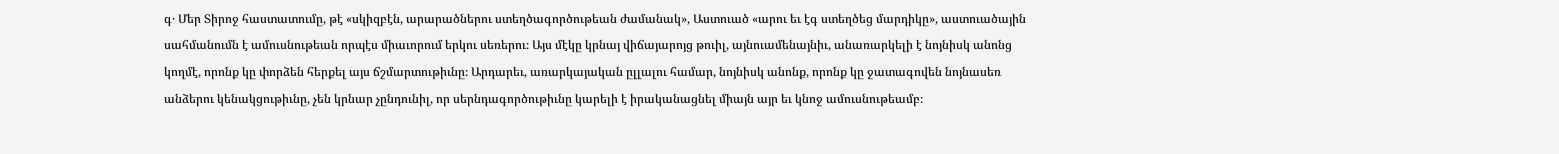գ․ Մեր Տիրոջ հաստատումը, թէ «սկիզբէն, արարածներու ստեղծագործութեան ժամանակ», Աստուած «արու եւ էգ ստեղծեց մարդիկը», աստուածային սահմանումն է ամուսնութեան որպէս միաւորում երկու սեռերու։ Այս մէկը կրնայ վիճայարոյց թուիլ, այնուամենայնիւ, անառարկելի է նոյնիսկ անոնց կողմէ, որոնք կը փորձեն հերքել այս ճշմարտութիւնը։ Արդարեւ, առարկայական ըլլալու համար, նոյնիսկ անոնք, որոնք կը ջատագովեն նոյնասեռ անձերու կենակցութիւնը, չեն կրնար չընդունիլ, որ սերնդագործութիւնը կարելի է իրականացնել միայն այր եւ կնոջ ամուսնութեամբ։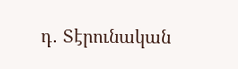դ․ Տէրունական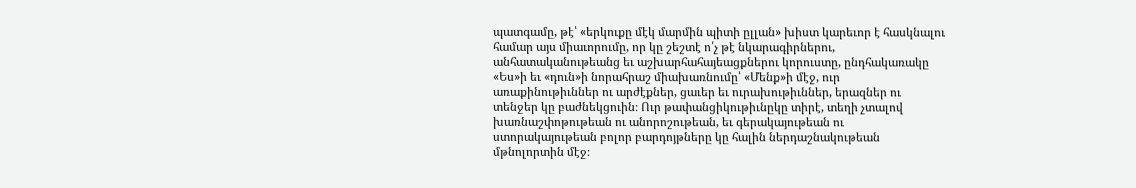պատգամը, թէ՝ «երկուքը մէկ մարմին պիտի ըլլան» խիստ կարեւոր է հասկնալու համար այս միաւորումը, որ կը շեշտէ ո՛չ թէ նկարագիրներու, անհատականութեանց եւ աշխարհահայեացքներու կորուստը, ընդհակառակը «Ես»ի եւ «դուն»ի նորահրաշ միախառնումը՝ «Մենք»ի մէջ, ուր առաքինութիւններ ու արժէքներ, ցաւեր եւ ուրախութիւններ, երազներ ու տենջեր կը բաժնեկցուին։ Ուր թափանցիկութիւնըկը տիրէ, տեղի չտալով խառնաշփոթութեան ու անորոշութեան, եւ գերակայութեան ու ստորակայութեան բոլոր բարդոյթները կը հալին ներդաշնակութեան մթնոլորտին մէջ։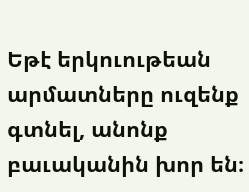Եթէ երկուութեան արմատները ուզենք գտնել, անոնք բաւականին խոր են։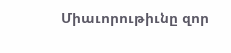Միաւորութիւնը զոր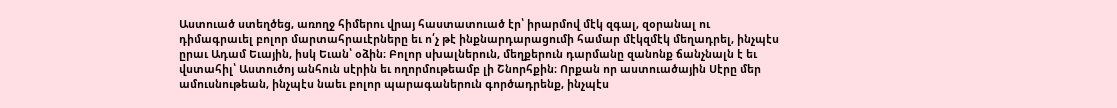Աստուած ստեղծեց, առողջ հիմերու վրայ հաստատուած էր՝ իրարմով մէկ զգալ, զօրանալ ու դիմագրաւել բոլոր մարտահրաւէրները եւ ո՛չ թէ ինքնարդարացումի համար մէկզմէկ մեղադրել, ինչպէս ըրաւ Ադամ Եւային, իսկ Եւան՝ օձին։ Բոլոր սխալներուն, մեղքերուն դարմանը զանոնք ճանչնալն է եւ վստահիլ՝ Աստուծոյ անհուն սէրին եւ ողորմութեամբ լի Շնորհքին։ Որքան որ աստուածային Սէրը մեր ամուսնութեան, ինչպէս նաեւ բոլոր պարագաներուն գործադրենք, ինչպէս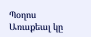Պօղոս Առաքեալ կը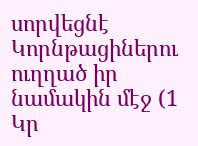սորվեցնէ Կորնթացիներու ուղղած իր նամակին մէջ (1 Կր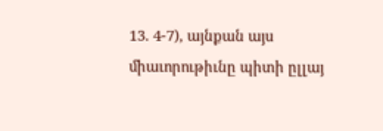13. 4-7), այնքան այս միաւորութիւնը պիտի ըլլայ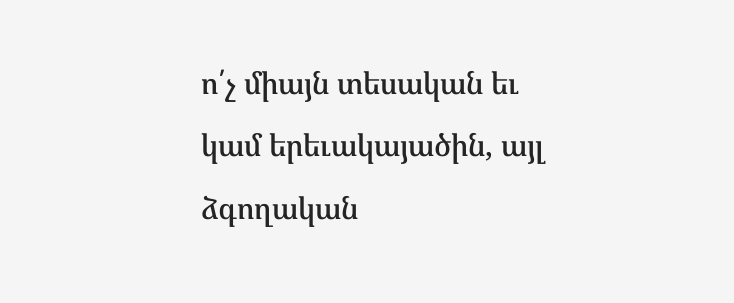ո՛չ միայն տեսական եւ կամ երեւակայածին, այլ ձգողական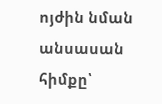ոյժին նման անսասան հիմքը՝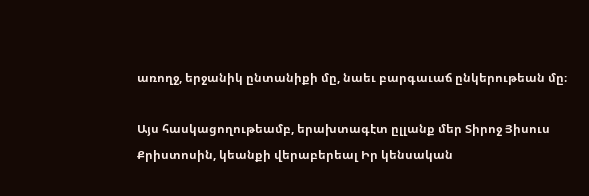առողջ, երջանիկ ընտանիքի մը, նաեւ բարգաւաճ ընկերութեան մը։

Այս հասկացողութեամբ, երախտագէտ ըլլանք մեր Տիրոջ Յիսուս Քրիստոսին, կեանքի վերաբերեալ Իր կենսական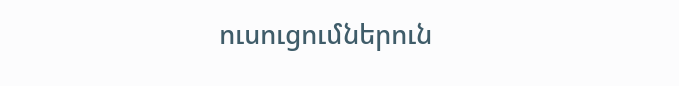ուսուցումներուն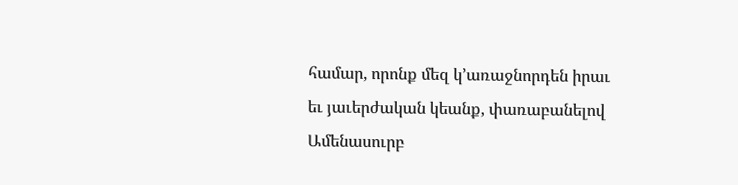համար, որոնք մեզ կ՚առաջնորդեն իրաւ եւ յաւերժական կեանք, փառաբանելով Ամենասուրբ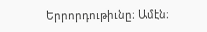Երրորդութիւնը։ Ամէն։